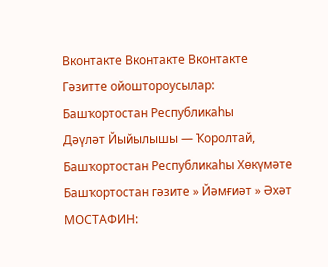Вконтакте Вконтакте Вконтакте
Гәзитте ойоштороусылар:
Башҡортостан Республикаһы
Дәүләт Йыйылышы — Ҡоролтай,
Башҡортостан Республикаһы Хөкүмәте
Башҡортостан гәзите » Йәмғиәт » Әхәт МОСТАФИН: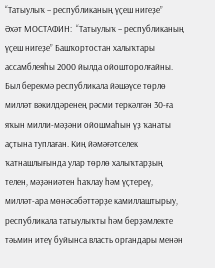“Татыулыҡ – республиканың үҫеш нигеҙе”
Әхәт МОСТАФИН:  “Татыулыҡ – республиканың  үҫеш нигеҙе” Башҡортостан халыҡтары ассамблеяһы 2000 йылда ойошторолғайны. Был берекмә республикала йәшәүсе төрлө милләт вәкилдәренең рәсми теркәлгән 30-ға яҡын милли-мәҙәни ойошмаһын үҙ ҡанаты аҫтына туплаған. Киң йәмәғәтселек ҡатнашлығында улар төрлө халыҡтарҙың телен, мәҙәниәтен һаҡлау һәм үҫтереү, милләт-ара мөнәсәбәттәрҙе камиллаштырыу, республикала татыулыҡты һәм берҙәмлекте тәьмин итеү буйынса власть органдары менән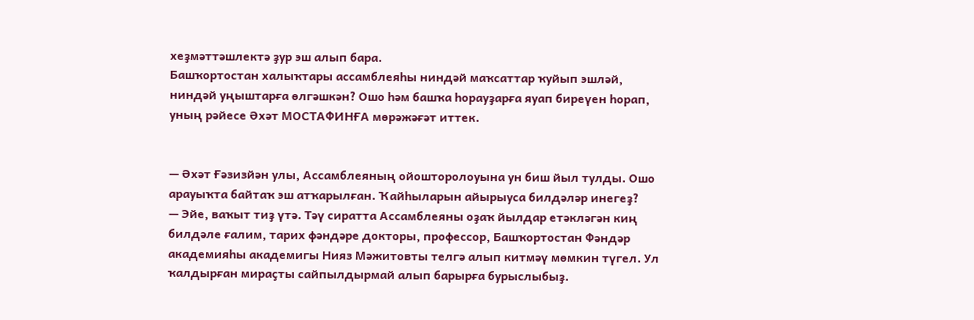хеҙмәттәшлектә ҙур эш алып бара.
Башҡортостан халыҡтары ассамблеяһы ниндәй маҡсаттар ҡуйып эшләй, ниндәй уңыштарға өлгәшкән? Ошо һәм башҡа һорауҙарға яуап биреүен һорап, уның рәйесе Әхәт МОСТАФИНҒА мөрәжәғәт иттек.


— Әхәт Ғәзизйән улы, Ассамблеяның ойошторолоуына ун биш йыл тулды. Ошо арауыҡта байтаҡ эш атҡарылған. Ҡайһыларын айырыуса билдәләр инегеҙ?
— Эйе, ваҡыт тиҙ үтә. Тәү сиратта Ассамблеяны оҙаҡ йылдар етәкләгән киң билдәле ғалим, тарих фәндәре докторы, профессор, Башҡортостан Фәндәр академияһы академигы Нияз Мәжитовты телгә алып китмәү мөмкин түгел. Ул ҡалдырған мираҫты сайпылдырмай алып барырға бурыслыбыҙ.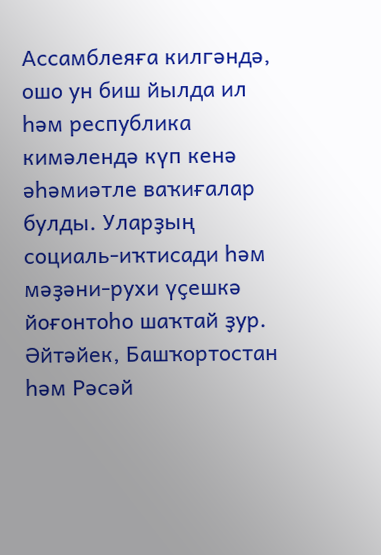Ассамблеяға килгәндә, ошо ун биш йылда ил һәм республика кимәлендә күп кенә әһәмиәтле ваҡиғалар булды. Уларҙың социаль-иҡтисади һәм мәҙәни-рухи үҫешкә йоғонтоһо шаҡтай ҙур. Әйтәйек, Башҡортостан һәм Рәсәй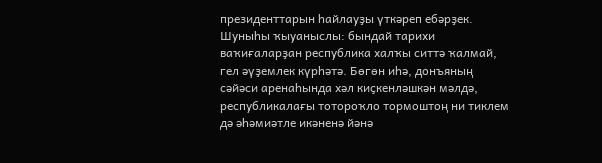президенттарын һайлауҙы үткәреп ебәрҙек. Шуныһы ҡыуаныслы: бындай тарихи ваҡиғаларҙан республика халҡы ситтә ҡалмай, гел әүҙемлек күрһәтә. Бөгөн иһә, донъяның сәйәси аренаһында хәл киҫкенләшкән мәлдә, республикалағы тотороҡло тормоштоң ни тиклем дә әһәмиәтле икәненә йәнә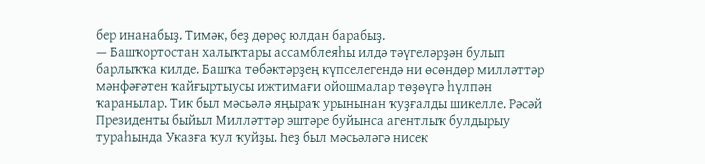бер инанабыҙ. Тимәк, беҙ дөрөҫ юлдан барабыҙ.
— Башҡортостан халыҡтары ассамблеяһы илдә тәүгеләрҙән булып барлыҡҡа килде. Башҡа төбәктәрҙең күпселегендә ни өсөндөр милләттәр мәнфәғәтен ҡайғыртыусы ижтимағи ойошмалар төҙөүгә һүлпән ҡаранылар. Тик был мәсьәлә яңыраҡ урынынан ҡуҙғалды шикелле. Рәсәй Президенты быйыл Милләттәр эштәре буйынса агентлыҡ булдырыу тураһында Указға ҡул ҡуйҙы. Һеҙ был мәсьәләгә нисек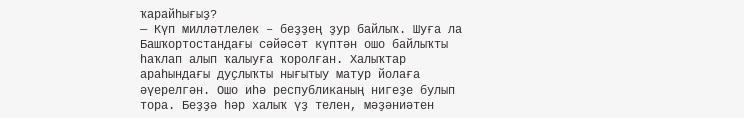ҡарайһығыҙ?
— Күп милләтлелек – беҙҙең ҙур байлыҡ. Шуға ла Башҡортостандағы сәйәсәт күптән ошо байлыҡты һаҡлап алып ҡалыуға ҡоролған. Халыҡтар араһындағы дуҫлыҡты нығытыу матур йолаға әүерелгән. Ошо иһә республиканың нигеҙе булып тора. Беҙҙә һәр халыҡ үҙ телен, мәҙәниәтен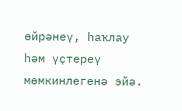өйрәнеү, һаҡлау һәм үҫтереү мөмкинлегенә эйә.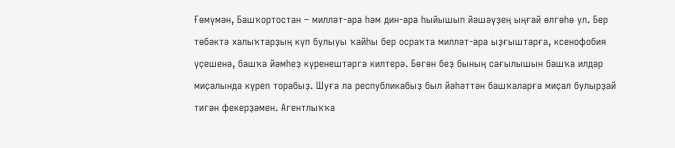Ғөмүмән, Башҡортостан – милләт-ара һәм дин-ара һыйышып йәшәүҙең ыңғай өлгөһө ул. Бер төбәктә халыҡтарҙың күп булыуы ҡайһы бер осраҡта милләт-ара ыҙғыштарға, ксенофобия үҫешенә, башҡа йәмһеҙ күренештәргә килтерә. Бөгөн беҙ бының сағылышын башҡа илдәр миҫалында күреп торабыҙ. Шуға ла республикабыҙ был йәһәттән башҡаларға миҫал булырҙай тигән фекерҙәмен. Агентлыҡҡа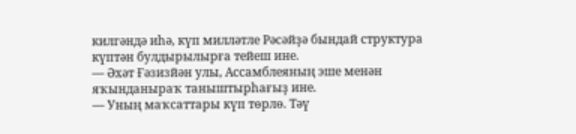килгәндә иһә, күп милләтле Рәсәйҙә бындай структура күптән булдырылырға тейеш ине.
— Әхәт Ғәзизйән улы, Ассамблеяның эше менән яҡынданыраҡ таныштырһағыҙ ине.
— Уның маҡсаттары күп төрлө. Тәү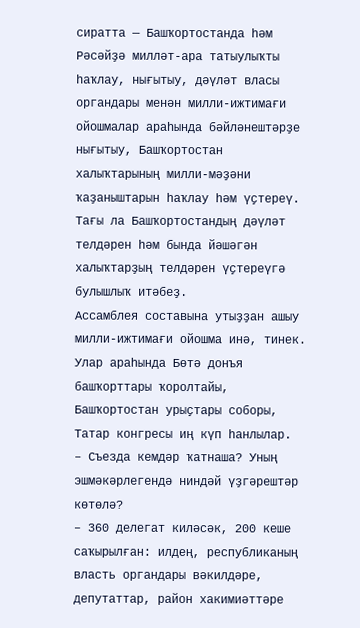сиратта — Башҡортостанда һәм Рәсәйҙә милләт-ара татыулыҡты һаҡлау, нығытыу, дәүләт власы органдары менән милли-ижтимағи ойошмалар араһында бәйләнештәрҙе нығытыу, Башҡортостан халыҡтарының милли-мәҙәни ҡаҙаныштарын һаҡлау һәм үҫтереү. Тағы ла Башҡортостандың дәүләт телдәрен һәм бында йәшәгән халыҡтарҙың телдәрен үҫтереүгә булышлыҡ итәбеҙ.
Ассамблея составына утыҙҙан ашыу милли-ижтимағи ойошма инә, тинек. Улар араһында Бөтә донъя башҡорттары ҡоролтайы, Башҡортостан урыҫтары соборы, Татар конгресы иң күп һанлылар.
– Съезда кемдәр ҡатнаша? Уның эшмәкәрлегендә ниндәй үҙгәрештәр көтөлә?
– 360 делегат киләсәк, 200 кеше саҡырылған: илдең, республиканың власть органдары вәкилдәре, депутаттар, район хакимиәттәре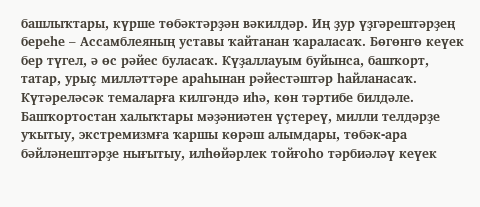башлыҡтары, күрше төбәктәрҙән вәкилдәр. Иң ҙур үҙгәрештәрҙең береһе – Ассамблеяның уставы ҡайтанан ҡараласаҡ. Бөгөнгө кеүек бер түгел, ә өс рәйес буласаҡ. Күҙаллауым буйынса, башҡорт, татар, урыҫ милләттәре араһынан рәйестәштәр һайланасаҡ. Күтәреләсәк темаларға килгәндә иһә, көн тәртибе билдәле. Башҡортостан халыҡтары мәҙәниәтен үҫтереү, милли телдәрҙе уҡытыу, экстремизмға ҡаршы көрәш алымдары, төбәк-ара бәйләнештәрҙе нығытыу, илһөйәрлек тойғоһо тәрбиәләү кеүек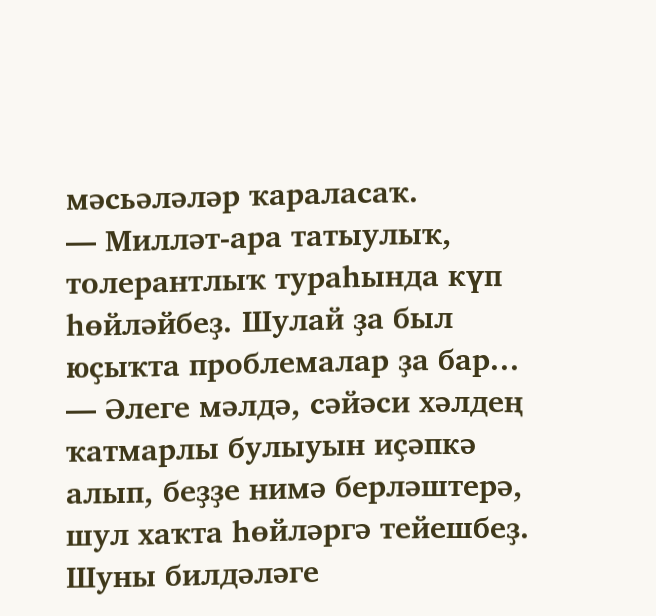мәсьәләләр ҡараласаҡ.
— Милләт-ара татыулыҡ, толерантлыҡ тураһында күп һөйләйбеҙ. Шулай ҙа был юҫыҡта проблемалар ҙа бар...
— Әлеге мәлдә, сәйәси хәлдең ҡатмарлы булыуын иҫәпкә алып, беҙҙе нимә берләштерә, шул хаҡта һөйләргә тейешбеҙ. Шуны билдәләге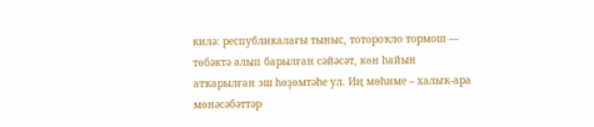килә: республикалағы тыныс, тотороҡло тормош — төбәктә алып барылған сәйәсәт, көн һайын атҡарылған эш һөҙөмтәһе ул. Иң мөһиме – халыҡ-ара мөнәсәбәттәр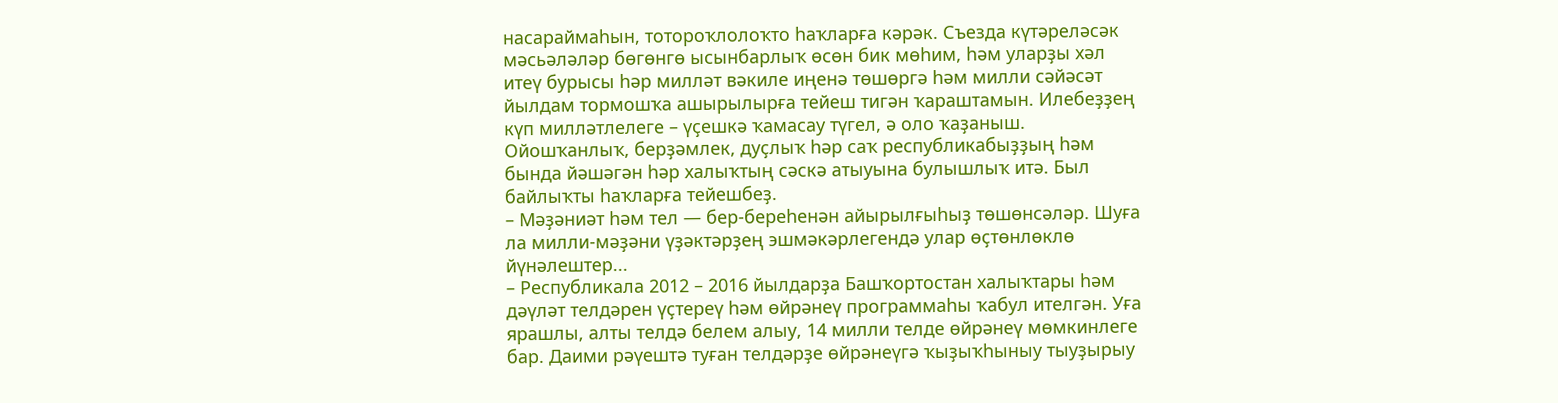насараймаһын, тотороҡлолоҡто һаҡларға кәрәк. Съезда күтәреләсәк мәсьәләләр бөгөнгө ысынбарлыҡ өсөн бик мөһим, һәм уларҙы хәл итеү бурысы һәр милләт вәкиле иңенә төшөргә һәм милли сәйәсәт йылдам тормошҡа ашырылырға тейеш тигән ҡараштамын. Илебеҙҙең күп милләтлелеге – үҫешкә ҡамасау түгел, ә оло ҡаҙаныш. Ойошҡанлыҡ, берҙәмлек, дуҫлыҡ һәр саҡ республикабыҙҙың һәм бында йәшәгән һәр халыҡтың сәскә атыуына булышлыҡ итә. Был байлыҡты һаҡларға тейешбеҙ.
– Мәҙәниәт һәм тел — бер-береһенән айырылғыһыҙ төшөнсәләр. Шуға ла милли-мәҙәни үҙәктәрҙең эшмәкәрлегендә улар өҫтөнлөклө йүнәлештер...
– Республикала 2012 – 2016 йылдарҙа Башҡортостан халыҡтары һәм дәүләт телдәрен үҫтереү һәм өйрәнеү программаһы ҡабул ителгән. Уға ярашлы, алты телдә белем алыу, 14 милли телде өйрәнеү мөмкинлеге бар. Даими рәүештә туған телдәрҙе өйрәнеүгә ҡыҙыҡһыныу тыуҙырыу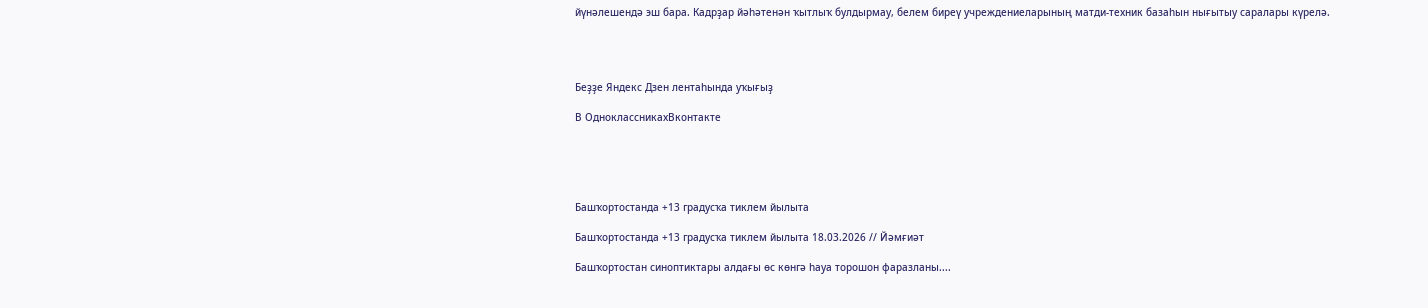йүнәлешендә эш бара. Кадрҙар йәһәтенән ҡытлыҡ булдырмау, белем биреү учреждениеларының матди-техник базаһын нығытыу саралары күрелә.




Беҙҙе Яндекс Дзен лентаһында уҡығыҙ

В ОдноклассникахВконтакте





Башҡортостанда +13 градусҡа тиклем йылыта

Башҡортостанда +13 градусҡа тиклем йылыта 18.03.2026 // Йәмғиәт

Башҡортостан синоптиктары алдағы өс көнгә һауа торошон фаразланы....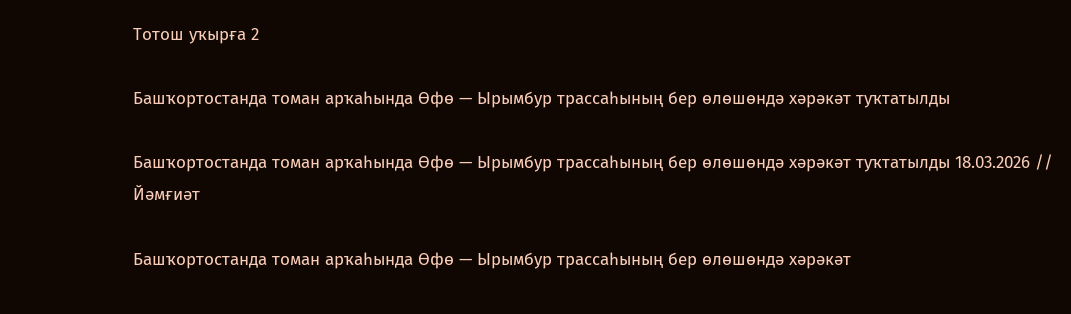Тотош уҡырға 2

Башҡортостанда томан арҡаһында Өфө — Ырымбур трассаһының бер өлөшөндә хәрәкәт туҡтатылды

Башҡортостанда томан арҡаһында Өфө — Ырымбур трассаһының бер өлөшөндә хәрәкәт туҡтатылды 18.03.2026 // Йәмғиәт

Башҡортостанда томан арҡаһында Өфө — Ырымбур трассаһының бер өлөшөндә хәрәкәт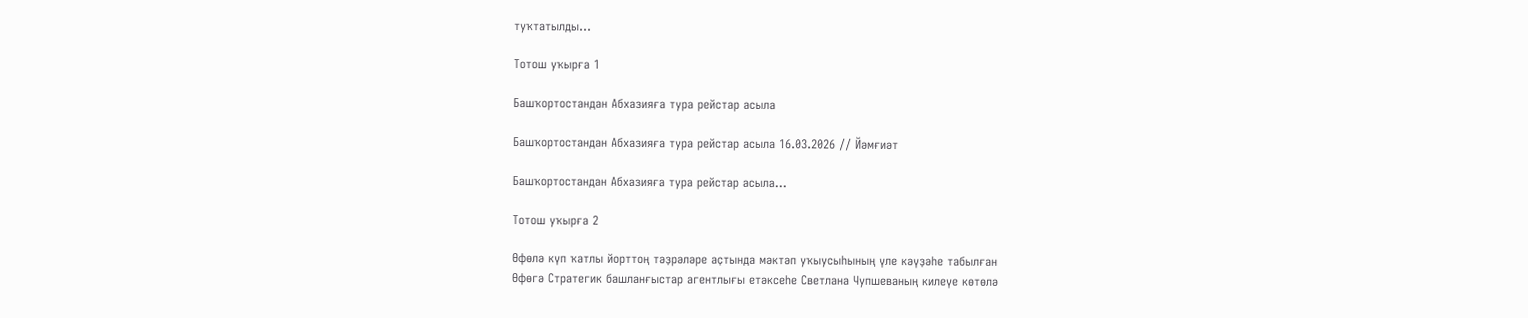туҡтатылды...

Тотош уҡырға 1

Башҡортостандан Абхазияға тура рейстар асыла

Башҡортостандан Абхазияға тура рейстар асыла 16.03.2026 // Йәмғиәт

Башҡортостандан Абхазияға тура рейстар асыла...

Тотош уҡырға 2

Өфөлә күп ҡатлы йорттоң тәҙрәләре аҫтында мәктәп уҡыусыһының үле кәүҙәһе табылған
Өфөгә Стратегик башланғыстар агентлығы етәксеһе Светлана Чупшеваның килеүе көтөлә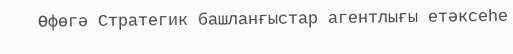Өфөгә Стратегик башланғыстар агентлығы етәксеһе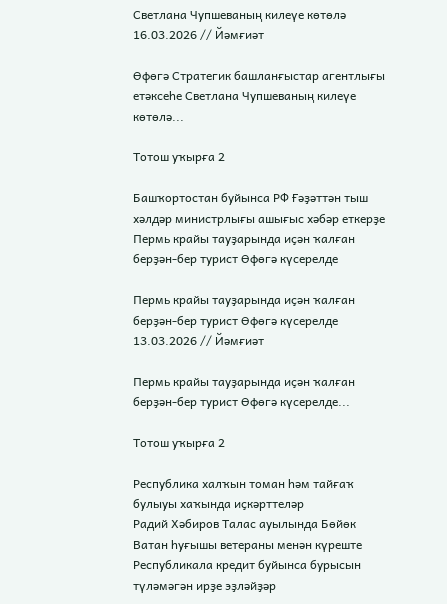Светлана Чупшеваның килеүе көтөлә 16.03.2026 // Йәмғиәт

Өфөгә Стратегик башланғыстар агентлығы етәксеһе Светлана Чупшеваның килеүе көтөлә...

Тотош уҡырға 2

Башҡортостан буйынса РФ Ғәҙәттән тыш хәлдәр министрлығы ашығыс хәбәр еткерҙе
Пермь крайы тауҙарында иҫән ҡалған берҙән-бер турист Өфөгә күсерелде

Пермь крайы тауҙарында иҫән ҡалған берҙән-бер турист Өфөгә күсерелде 13.03.2026 // Йәмғиәт

Пермь крайы тауҙарында иҫән ҡалған берҙән-бер турист Өфөгә күсерелде...

Тотош уҡырға 2

Республика халҡын томан һәм тайғаҡ булыуы хаҡында иҫкәрттеләр
Радий Хәбиров Талас ауылында Бөйөк Ватан һуғышы ветераны менән күреште
Республикала кредит буйынса бурысын түләмәгән ирҙе эҙләйҙәр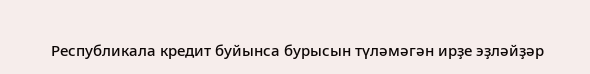Республикала кредит буйынса бурысын түләмәгән ирҙе эҙләйҙәр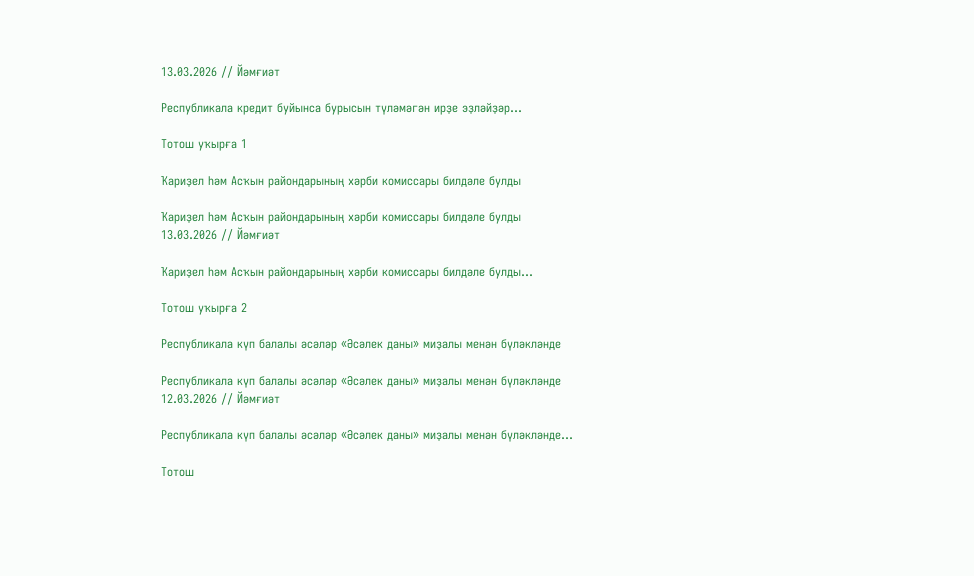13.03.2026 // Йәмғиәт

Республикала кредит буйынса бурысын түләмәгән ирҙе эҙләйҙәр...

Тотош уҡырға 1

Ҡариҙел һәм Асҡын райондарының хәрби комиссары билдәле булды

Ҡариҙел һәм Асҡын райондарының хәрби комиссары билдәле булды 13.03.2026 // Йәмғиәт

Ҡариҙел һәм Асҡын райондарының хәрби комиссары билдәле булды...

Тотош уҡырға 2

Республикала күп балалы әсәләр «Әсәлек даны» миҙалы менән бүләкләнде

Республикала күп балалы әсәләр «Әсәлек даны» миҙалы менән бүләкләнде 12.03.2026 // Йәмғиәт

Республикала күп балалы әсәләр «Әсәлек даны» миҙалы менән бүләкләнде...

Тотош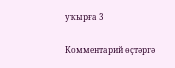уҡырға 3


Комментарий өҫтәргә